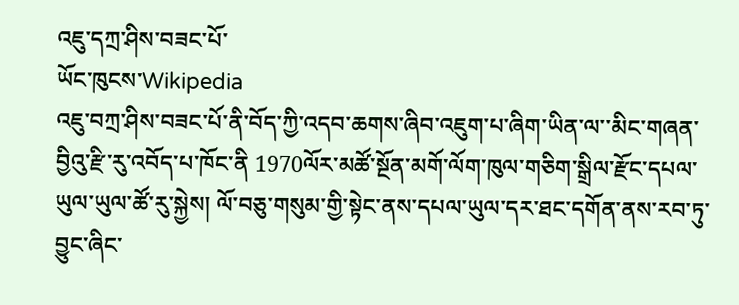འཇུ་དཀྲ་ཤིས་བཟང་པོ་
ཡོང་ཁུངས་Wikipedia
འཇུ་བཀྲ་ཤིས་བཟང་པོ་ནི་བོད་ཀྱི་འདབ་ཆགས་ཞིབ་འཇུག་པ་ཞིག་ཡིན་ལ་་མིང་གཞན་བྱིའུ་རྫི་རུ་འབོད་པ་ཁོང་ནི 1970ལོར་མཚོ་སྔོན་མགོ་ལོག་ཁུལ་གཅིག་སྒྲིལ་རྫོང་དཔལ་ཡུལ་ཡུལ་ཚོ་རུ་སྐྱེས། ལོ་བཅུ་གསུམ་གྱི་སྟེང་ནས་དཔལ་ཡུལ་དར་ཐང་དགོན་ནས་རབ་ཏུ་བྱུང་ཞིང་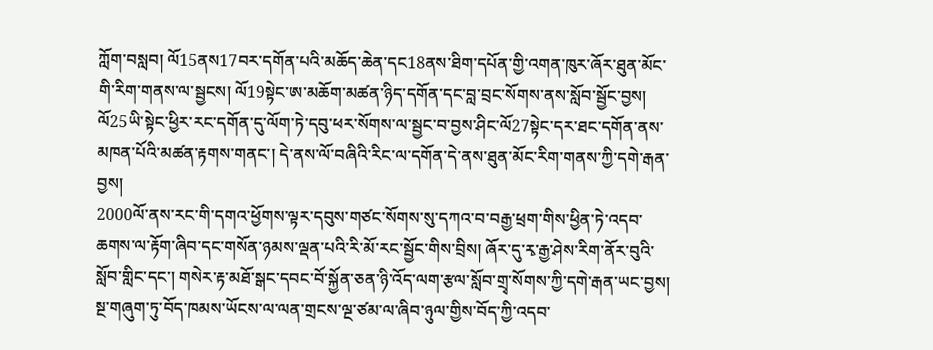ཀློག་བསླབ། ལོ15ནས17བར་དགོན་པའི་མཆོད་ཆེན་དང18ནས་ཐིག་དཔོན་གྱི་འགན་ཁུར་ཞོར་ཐུན་མོང་གི་རིག་གནས་ལ་སྦྱངས། ལོ19སྟེང་ཨ་མཆོག་མཚན་ཉིད་དགོན་དང་བླ་བྲང་སོགས་ནས་སློབ་སྦྱོང་བྱས། ལོ25ཡི་སྟེང་ཕྱིར་རང་དགོན་དུ་ལོག་ཏེ་དབུ་ཕར་སོགས་ལ་སྦྱང་བ་བྱས་ཤིང་ལོ27སྟེང་དར་ཐང་དགོན་ནས་མཁན་པོའི་མཚན་རྟགས་གནང་། དེ་ནས་ལོ་བཞིའི་རིང་ལ་དགོན་དེ་ནས་ཐུན་མོང་རིག་གནས་ཀྱི་དགེ་རྒན་བྱས།
2000ལོ་ནས་རང་གི་དགའ་ཕྱོགས་ལྟར་དབུས་གཙང་སོགས་སུ་དཀའ་བ་བརྒྱ་ཕྲག་གིས་ཕྱིན་ཏེ་འདབ་ཆགས་ལ་རྟོག་ཞིབ་དང་གསོན་ཉམས་ལྡན་པའི་རི་མོ་རང་སྦྱོང་གིས་བྲིས། ཞོར་དུ་རྭ་རྒྱ་ཤེས་རིག་ནོར་བུའི་སློབ་གླིང་དང་། གསེར་རྟ་མཐོ་སྒང་དབང་བོ་སྐྱོན་ཅན་ཉི་འོད་ལག་རྩལ་སློབ་གྲྭ་སོགས་ཀྱི་དགེ་རྒན་ཡང་བྱས། སྔ་གཞུག་ཏུ་བོད་ཁམས་ཡོངས་ལ་ལན་གྲངས་ལྔ་ཙམ་ལ་ཞིབ་ཉུལ་གྱིས་བོད་ཀྱི་འདབ་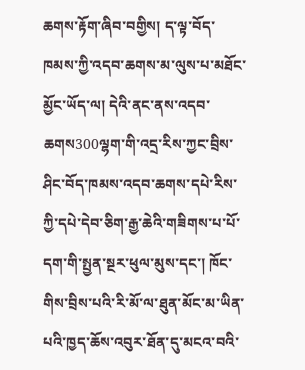ཆགས་རྟོག་ཞིབ་བགྱིས། ད་ལྟ་བོད་ཁམས་ཀྱི་འདབ་ཆགས་མ་ལུས་པ་མཐོང་མྱོང་ཡོད་ལ། དེའི་ནང་ནས་འདབ་ཆགས300ལྷག་གི་འདྲ་རིས་ཀྱང་བྲིས་ཤིང་བོད་ཁམས་འདབ་ཆགས་དཔེ་རིས་ཀྱི་དཔེ་དེབ་ཅིག་རྒྱ་ཆེའི་གཟིགས་པ་པོ་དག་གི་སྤྱན་སྔར་ཕུལ་མུས་དང་། ཁོང་གིས་བྲིས་པའི་རི་མོ་ལ་ཐུན་མོང་མ་ཡིན་པའི་ཁྱད་ཆོས་འབུར་ཐོན་དུ་མངའ་བའི་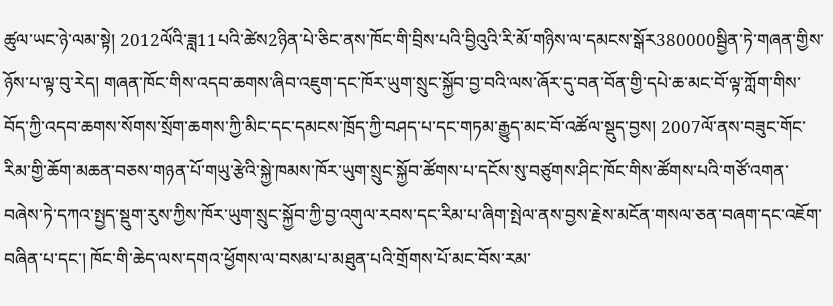ཚུལ་ཡང་ཉེ་ལམ་སྟེ། 2012ལོའི་ཟླ11པའི་ཚེས2ཉིན་པེ་ཅིང་ནས་ཁོང་གི་བྲིས་པའི་བྱིའུའི་རི་མོ་གཉིས་ལ་དམངས་སྒོར380000སྦྱིན་ཏེ་གཞན་གྱིས་ཉོས་པ་ལྟ་བུ་རེད། གཞན་ཁོང་གིས་འདབ་ཆགས་ཞིབ་འཇུག་དང་ཁོར་ཡུག་སྲུང་སྐྱོབ་བྱ་བའི་ལས་ཞོར་དུ་བན་བོན་གྱི་དཔེ་ཆ་མང་བོ་ལྟ་ཀློག་གིས་བོད་ཀྱི་འདབ་ཆགས་སོགས་སྲོག་ཆགས་ཀྱི་མིང་དང་དམངས་ཁྲོད་ཀྱི་བཤད་པ་དང་གཏམ་རྒྱུད་མང་བོ་འཚོལ་སྡུད་བྱས། 2007ལོ་ནས་བཟུང་གོང་རིམ་གྱི་ཆོག་མཆན་བཅས་གཉན་པོ་གཡུ་རྩེའི་སྐྱེ་ཁམས་ཁོར་ཡུག་སྲུང་སྐྱོབ་ཚོགས་པ་དངོས་སུ་བཙུགས་ཤིང་ཁོང་གིས་ཚོགས་པའི་གཙོ་འགན་བཞེས་ཏེ་དཀའ་སྤྱད་སྡུག་རུས་ཀྱིས་ཁོར་ཡུག་སྲུང་སྐྱོབ་ཀྱི་བྱ་འགུལ་རབས་དང་རིམ་པ་ཞིག་སྤེལ་ནས་བྱས་རྗེས་མངོན་གསལ་ཅན་བཞག་དང་འཇོག་བཞིན་པ་དང་། ཁོང་གི་ཆེད་ལས་དགའ་ཕྱོགས་ལ་བསམ་པ་མཐུན་པའི་གྲོགས་པོ་མང་བོས་རམ་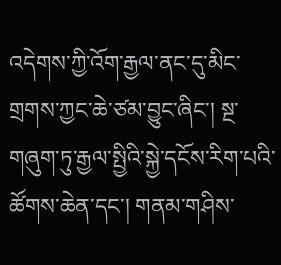འདེགས་ཀྱི་འོག་རྒྱལ་ནང་དུ་མིང་གྲགས་ཀྱང་ཆེ་ཙམ་བྱུང་ཞིང་། སྔ་གཞུག་ཏུ་རྒྱལ་སྤྱིའི་སྐྱེ་དངོས་རིག་པའི་ཚོགས་ཆེན་དང་། གནམ་གཤིས་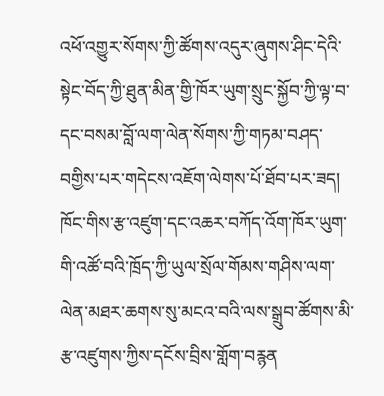འཕོ་འགྱུར་སོགས་ཀྱི་ཚོགས་འདུར་ཞུགས་ཤིང་དེའི་སྟེང་བོད་ཀྱི་ཐུན་མིན་གྱི་ཁོར་ཡུག་སྲུང་སྐྱོབ་ཀྱི་ལྟ་བ་དང་བསམ་བློ་ལག་ལེན་སོགས་ཀྱི་གཏམ་བཤད་བགྱིས་པར་གདེངས་འཇོག་ལེགས་པོ་ཐོབ་པར་ཟད། ཁོང་གིས་རྩ་འཛུག་དང་འཆར་བཀོད་འོག་ཁོར་ཡུག་གི་འཚོ་བའི་ཁྲོད་ཀྱི་ཡུལ་སྲོལ་གོམས་གཤིས་ལག་ལེན་མཐར་ཆགས་སུ་མངའ་བའི་ལས་སྒྲུབ་ཚོགས་མི་རྩ་འཛུགས་ཀྱིས་དངོས་བྲིས་གློག་བརྙན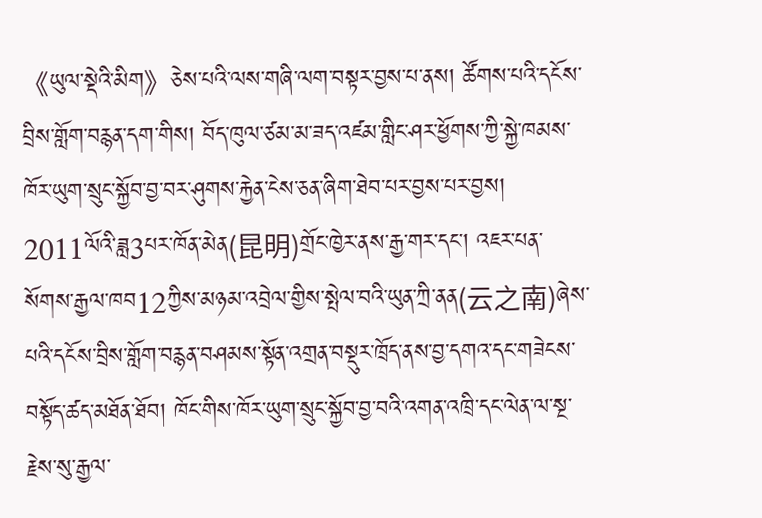《ཡུལ་སྡེའི་མིག》ཅེས་པའི་ལས་གཞི་ལག་བསྟར་བྱས་པ་ནས། ཚོགས་པའི་དངོས་བྲིས་གློག་བརྙན་དག་གིས། བོད་ཁུལ་ཙམ་མ་ཟད་འཛམ་གླིང་ཤར་ཕྱོགས་ཀྱི་སྐྱེ་ཁམས་ཁོར་ཡུག་སྲུང་སྐྱོབ་བྱ་བར་ཤུགས་རྐྱེན་ངེས་ཅན་ཞིག་ཐེབ་པར་བྱས་པར་བྱས། 2011ལོའི་ཟླ3པར་ཁོན་མེན(昆明)གྲོང་ཁྱེར་ནས་རྒྱ་གར་དང་། འཇར་པན་སོགས་རྒྱལ་ཁབ12ཀྱིས་མཉམ་འབྲེལ་གྱིས་སྤེལ་བའི་ཡུན་ཀྲི་ནན(云之南)ཞེས་པའི་དངོས་བྲིས་གློག་བརྙན་བཤམས་སྟོན་འགྲན་བསྡུར་ཁྲོད་ནས་བྱ་དགའ་དང་གཟེངས་བསྟོད་ཚད་མཐོན་ཐོབ། ཁོང་གིས་ཁོར་ཡུག་སྲུང་སྐྱོབ་བྱ་བའི་འགན་འཁྲི་དང་ལེན་ལ་སྔ་རྗེས་སུ་རྒྱལ་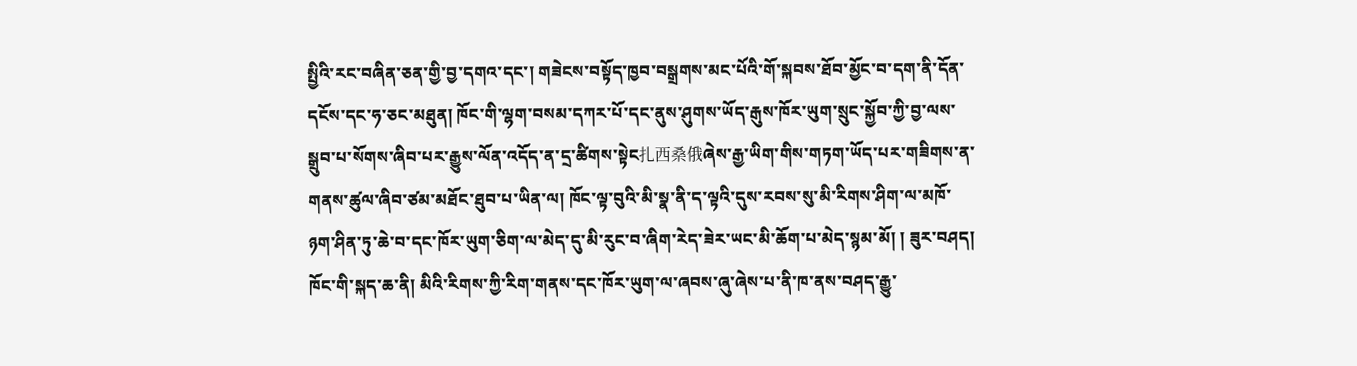སྤྱིའི་རང་བཞིན་ཅན་གྱི་བྱ་དགའ་དང་། གཟེངས་བསྟོད་ཁྱབ་བསྒྲགས་མང་པོའི་གོ་སྐབས་ཐོབ་མྱོང་བ་དག་ནི་དོན་དངོས་དང་ཧ་ཅང་མཐུན། ཁོང་གི་ལྷག་བསམ་དཀར་པོ་དང་ནུས་ཤུགས་ཡོད་རྒུས་ཁོར་ཡུག་སྲུང་སྐྱོབ་ཀྱི་བྱ་ལས་སྒྲུབ་པ་སོགས་ཞིབ་པར་རྒྱུས་ལོན་འདོད་ན་དྲ་ཚིགས་སྟེང扎西桑俄ཞེས་རྒྱ་ཡིག་གིས་གཏག་ཡོད་པར་གཟིགས་ན་གནས་ཚུལ་ཞིབ་ཙམ་མཐོང་ཐུབ་པ་ཡིན་ལ། ཁོང་ལྟ་བུའི་མི་སྣ་ནི་ད་ལྟའི་དུས་རབས་སུ་མི་རིགས་ཤིག་ལ་མཁོ་ཉག་ཤིན་ཏུ་ཆེ་བ་དང་ཁོར་ཡུག་ཅིག་ལ་མེད་དུ་མི་རུང་བ་ཞིག་རེད་ཟེར་ཡང་མི་ཆོག་པ་མེད་སྙམ་མོ། ། ཟུར་བཤད། ཁོང་གི་སྐད་ཆ་ནི། མིའི་རིགས་ཀྱི་རིག་གནས་དང་ཁོར་ཡུག་ལ་ཞབས་ཞུ་ཞེས་པ་ནི་ཁ་ནས་བཤད་རྒྱུ་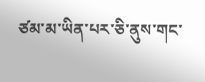ཙམ་མ་ཡིན་པར་ཅི་ནུས་གང་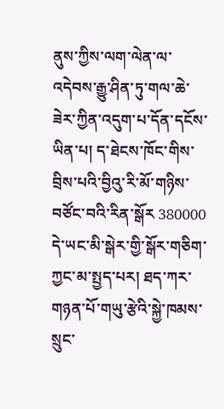ནུས་ཀྱིས་ལག་ལེན་ལ་འདེབས་རྒྱུ་ཤིན་ཏུ་གལ་ཆེ་ཟེར་ཀྱིན་འདུག་པ་དོན་དངོས་ཡིན་པ། ད་ཐེངས་ཁོང་གིས་བྲིས་པའི་བྱིའུ་རི་མོ་གཉིས་བཙོང་བའི་རིན་སྒོར 380000 དེ་ཡང་མི་སྒེར་གྱི་སྒོར་གཅིག་ཀྱང་མ་སྤྱད་པར། ཐད་ཀར་གཉན་པོ་གཡུ་རྩེའི་སྐྱེ་ཁམས་སྲུང་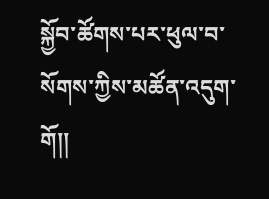སྐྱོབ་ཚོགས་པར་ཕུལ་བ་སོགས་ཀྱིས་མཚོན་འདུག་གོ།།